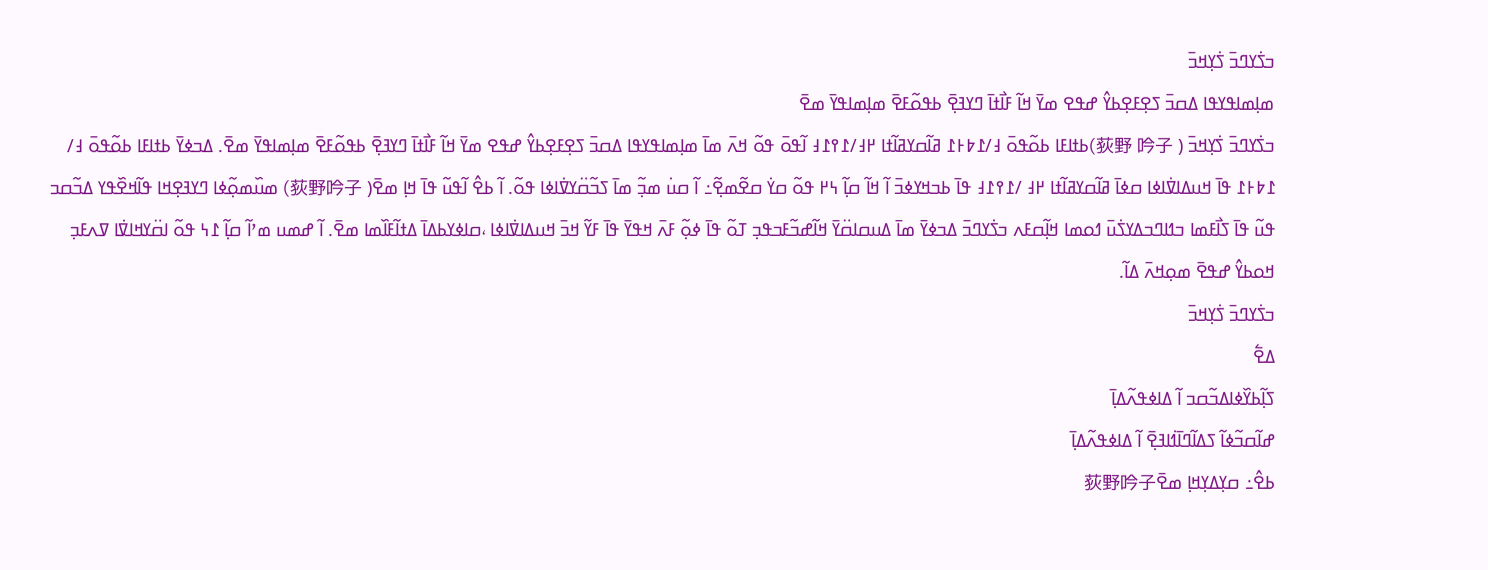ߏߖ߭ߌߣߏ߫ ߖ߭ߌ߲ߞߏ߫
ߘߊ߲ߘߊߟߌߟߊ ߡߛߏ߫ ߖߐ߲ߓߐ߲ߕߌ߮ ߝߟߐ ߘߌ߫ ߞߊ߬ ߓߊ߯ߙߊ߫ ߣߌߔߐ߲߫ ߕߟߋ߬ߓߐ߫ ߘߊ߲ߘߊߟߌ߫ ߘߐ߫
ߏߖ߭ߌߣߏ߫ ߖ߭ߌ߲ߞߏ߫ ( 荻野 吟子)ߕߙߊߓߊ ߕߋ߬ߟߋ߫ ߃/߁߈߅߁ ߥߊ߬ߛߌߥߊ߬ߙߊ ߂߃/߁߉߁߃ ߊ߬ߟߋ߫ ߟߋ߬ ߞߍ߫ ߘߊ߫ ߘߊ߲ߘߊߟߌߟߊ ߡߛߏ߫ ߖߐ߲ߓߐ߲ߕߌ߮ ߝߟߐ ߘߌ߫ ߞߊ߬ ߓߊ߯ߙߊ߫ ߣߌߔߐ߲߫ ߕߟߋ߬ߓߐ߫ ߘߊ߲ߘߊߟߌ߫ ߘߐ߫. ߡߏߦߌ߫ ߕߙߊߓߊ ߕߋ߬ߟߋ߫ ߃/ ߁߈߅߁ ߟߊ߫ ߞߎߡߊߜ߭ߊߦߊ ߛߦߊ߫ ߥߊ߬ߛߌߥߊ߬ߙߊ ߂߃ /߁߉߁߃ ߟߊ߫ ߕߏߞߌߦߏ߫ ߊ߬ ߞߊ߬ ߛߊ߲߬ ߆߂ ߟߋ߬ ߛߌ߭ ߛߐ߬ߘߐ߲߬߸ ߊ߬ ߛߎ߭ ߘߏ߲߬ ߘߊ߫ ߖߏ߬ߛ߳ߌߜ߭ߊߦߊ ߟߋ߬. ߊ߬ ߕߐ߮ ߊ߬ߟߎ߬ ߟߊ߫ ߞߊ߲ ߘߐ߫( 荻野吟子) ߘߎ߰ߘߋ߲߬ߦߊ ߣߌߔߐ߲ߞߊ ߟߊ߬ߞߐ߰ߟߌ ߡߏ߬ߛߏ ߟߎ߬ ߟߊ߫ ߖߊ߯ߓߘߊ ߏߗߊߣߏߡߌߖ߭ߎ߫ ߗߋߘߊ ߞߊ߲߬ߛߓߍ ߏߖ߭ߌߣߏ߫ ߡߏߦߌ߫ ߘߊ߫ ߡߎߛߊߛ߳ߌ߫ ߞߊ߬ߝߏ߬ߓߏߟߏ߲ ߠߋ߬ ߟߊ߫ ߦߋ߲߬ ߓߍ߫ ߞߟߌ߫ ߟߊ߫ ߓߌ߬ ߞߏ߫ ߞߎߡߊߜ߭ߊߦߊ ،ߛߊߦߌߕߡߊ߫ ߡߙߊ߬ߓߊ߰ߘߊ ߘߐ߫. ߊ߬ ߝߘߎ ߘߴߊ߬ ߛߊ߲߬ ߁߆ ߟߋ߬ ߊߛ߳ߌߞߊߜ߭ߊ ߜߍߓߏ߲ ߞߋߕߌ߮ ߝߟߐ߫ ߘߋ߲ߞߍ߫ ߡߊ߬.
ߏߖ߭ߌߣߏ߫ ߖ߭ߌ߲ߞߏ߫
ߡߐ߱
ߖߊ߲߬ߕߌ߰ߦߊߡߏ߬ߛߏ ߊ߬ ߡߊߦߟߍ߬ߡߊ߲߫
ߝߊ߬ߛߏ߬ߦߊ߬ ߖߡߊ߬ߣߊ߫ߗ߭ߊߔߐ߲߫ ߊ߬ ߡߊߦߟߍ߬ߡߊ߲߫
ߕߐ߮߸ ߛߌ߲ߡߌ߲ߞߊ߲ ߘߐ߫荻野吟子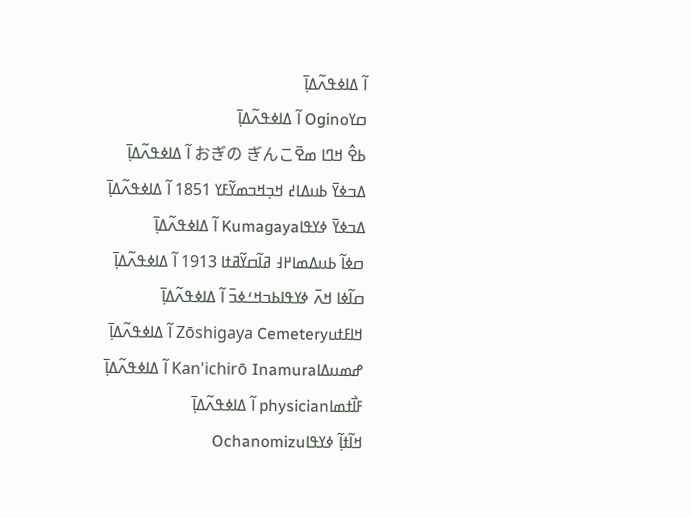ߊ߬ ߡߊߦߟߍ߬ߡߊ߲߫
ߛߌOgino ߊ߬ ߡߊߦߟߍ߬ߡߊ߲߫
ߕߐ߮ ߞߣߊ ߘߐ߫おぎの ぎんこ ߊ߬ ߡߊߦߟߍ߬ߡߊ߲߫
ߡߏߦߌ߫ ߕߎߡߊ߄ ߞߏ߲ߞߏߘߌ߬ߓߌ 1851 ߊ߬ ߡߊߦߟߍ߬ߡߊ߲߫
ߡߏߦߌ߫ ߦߌߟߊKumagaya ߊ߬ ߡߊߦߟߍ߬ߡߊ߲߫
ߛߦߊ߬ ߕߎߡߘߊ߂߃ ߥߊ߬ߛߌ߬ߥߙߊ 1913 ߊ߬ ߡߊߦߟߍ߬ߡߊ߲߫
ߛߊ߬ߦߊ ߞߍ߫ ߦߌߟߊߕߏߞߑߦߏ߫ ߊ߬ ߡߊߦߟߍ߬ߡߊ߲߫
ߞߊߓߙߎZōshigaya Cemetery ߊ߬ ߡߊߦߟߍ߬ߡߊ߲߫
ߝߘߎߡߊKan'ichirō Inamura ߊ߬ ߡߊߦߟߍ߬ߡߊ߲߫
ߓߊ߯ߙߘߊphysician ߊ߬ ߡߊߦߟߍ߬ߡߊ߲߫
ߞߊ߬ߙߊ߲߬ ߦߌߟߊOchanomizu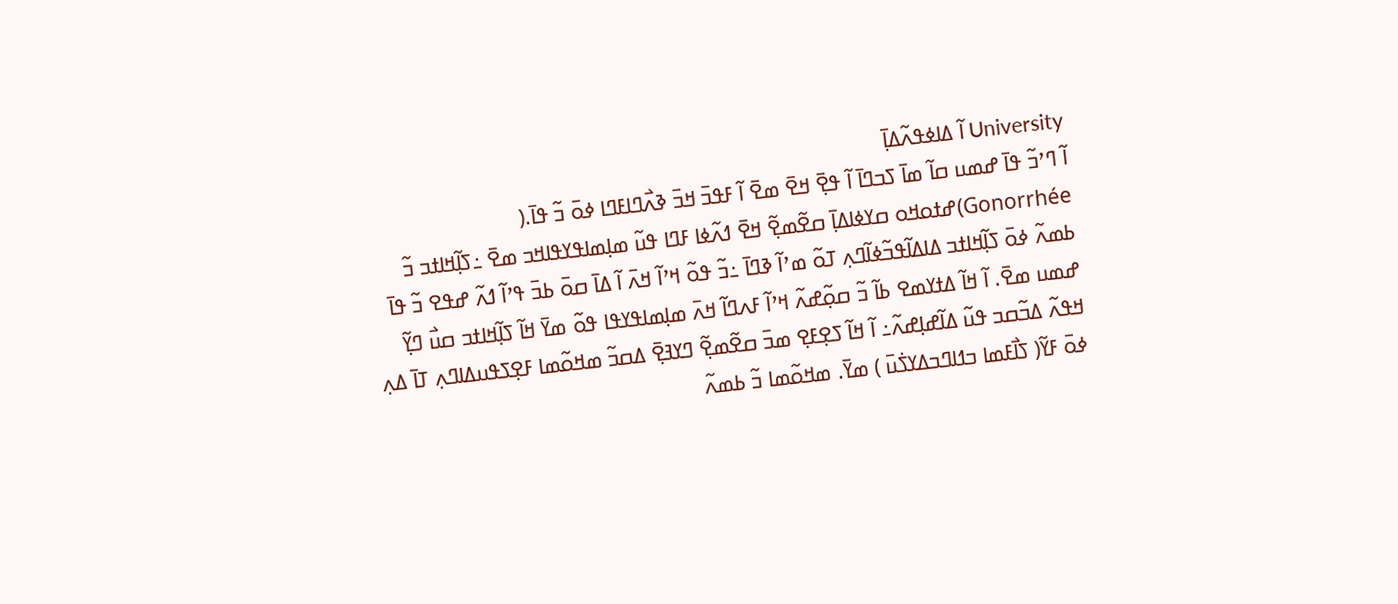University ߊ߬ ߡߊߦߟߍ߬ߡߊ߲߫
ߊ߬ ߣߴߏ߬ ߟߊ߫ ߝߘߎ ߛߊ߬ ߘߊ߫ ߖߏߣߊ߫ ߊ߬ ߟߐ߲߫ ߞߐ߫ ߘߐ߫ ߊ߬ ߓߟߏ߫ ߞߏ߫ ߢߍ߯ߣߊߓߣߊ ߦߋ߫ ߏ߬ ߟߊ߫.( Gonorrhée)ߝߙߋߞߋ ߛߌߦߊߡߊ߲߫ ߛߐ߬ߘߐ߲߬ ߞߐ߫ ߗߍ߬ߦߊ ߓߣߊ ߟߎ߬ ߘߊ߲ߘߊߟߌߟߊߞߏ ߘߐ߫ ߸ߖߊ߲߬ߞߊߙߏ ߏ߬ ߕߘߍ߬ ߦߋ߫ ߖߊ߲߬ߞߊߙߏ ߡߊߡߊ߬ߟߏ߬ߦߊ߬ߣߍ߲ ߠߋ߬ ߘߴߊ߬ ߢߣߊ߫ ߸ߏ߬ ߟߋ߬ ߞߴߊ߬ ߞߍ߫ ߊ߬ ߡߊ߫ ߛߋ߫ ߕߏ߫ ߟߴߊ߬ ߗߍ߬ ߝߟߐ ߏ߬ ߟߊ߫ ߝߘߎ ߘߐ߫. ߊ߬ ߞߊ߬ ߡߙߌߘߐ ߕߊ߬ ߏ߬ ߛߋ߲߬ߝߍ߬ ߞߴߊ߬ ߓߍߣߊ߬ ߞߍ߫ ߘߊ߲ߘߊߟߌߟߊ ߟߋ߬ ߘߌ߫ ߞߊ߬ ߖߊ߲߬ߞߊߙߏ ߛߎ߯ ߣߌ߲߬ ߞߟߍ߬ ߡߏ߬ߛߏ ߟߎ߬ ߡߊ߬ߝߊ߲ߝߍ߬߸ ߊ߬ ߞߊ߬ ߖߐ߲ߓߐ߲ ߘߏ߫ ߛߐ߬ߘߐ߲߬ ߣߌߔߐ߲߫ ߡߛߏ߬ ߘߞߋ߬ߘߊ ߓߐ߲ߖߟߎߡߊߣߍ߲ ߠߊ߫ ߡߍ߲ ߦߋ߫ ߓߌ߬( ߖߊ߯ߓߘߊ ߏߗߊߣߏߡߌߖ߭ߎ߫ ) ߘߌ߫. ߘߞߋ߬ߘߊ ߏ߬ ߕߘߍ߬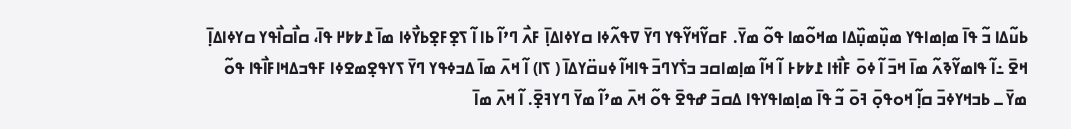ߕߎ߬ߡߊ ߏ߬ ߟߊ߫ ߘߊ߲ߘߊߟߌ ߘߎ߲߰ߘߎ߲߰ߡߊ ߘߞߋ߬ߘߊ ߟߋ߬ ߘߌ߫. ߓߛߌ߬ߞߌ߬ߟߌ ߣߌ߫ ߜߟߍ߬ߦߊ ߛߌߦߊߡߊ߲߫ ߓߍ߯ ߣߴߊ߬ ߕߊ ߊ߬ ߖߐ߲ߓߐ߲ߕߌ߯ߦߊ ߘߊ߫ ߁߈߈߂ ߟߊ߫، ߛߊ߯ߛߊ߯ߟߌ ߛߌߦߊߡߊ߲߫ ߞߐ߫ ߸ߊ߬ ߟߊߘߌ߬ߢߍ߬ ߘߊ߫ ߞߏ߫ ߊ߬ ߦߋ߫ ߓߊ߯ߙߊ ߁߈߈߅ ߊ߬ ߞߊ߬ ߘߊ߲ߘߊߛߏ ߏߖ߭ߌߣߏ߫ ߟߊߞߊ߬ ߦߎߛ߳ߌߡߊ߫ ( ߖߊ) ߊ߬ ߞߍ߫ ߘߊ߫ ߡߏߦߟߌ ߣߌ߫ ߖߌߟߐ߲ߘߐߦߊ ߓߟߏߡߞߊߓߊ߯ߟߊ ߟߋ߬ ߘߌ߫ ߺ ߕߏߞߌߦߏ߫ ߛߊ߲߬ ߞߋߟߋ߲߫ ߔߋ߫ ߏ߬ ߟߊ߫ ߘߊ߲ߘߊߟߌߟߊ ߡߛߏ߫ ߝߟߐ߫ ߟߋ߬ ߞߍ߫ ߘߴߊ߬ ߘߌ߫ ߣߌߔߐ߲߫. ߊ߬ ߞߍ߫ ߘߊ߫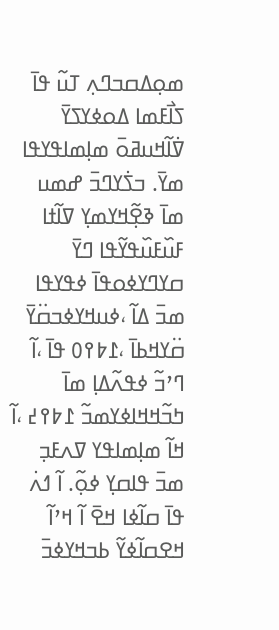ߘߋ߲ߡߛߏߣߍ߲ ߠߎ߬ ߟߊ߫ ߖߊ߯ߓߘߊ ߡߋߦߌߖߌ߫ ߜ߭ߊ߬ߞߎߥߋ߫ ߘߊ߲ߘߊߟߌߟߊ ߘߌ߫. ߏߖ߭ߌߣߏ߫ ߝߘߎ ߘߊ߫ ߢߐ߲߬ߞߌߘߌ߲ ߜߊ߬ߙߊ ߓߎ߰ߓߎ߰ߟߌ߬ߟߊ ߣߌ߫ ߛߌߣߌߦߋߟߊ߫ ߦߟߌߟߊ ߘߏ߫ ߡߊ߬ ،ߦߎߞߌߦߏߛ߳ߌ߫ ߛ߳ߌߞߕߊ߫ ،߁߈߉߀ ߟߊ߫ ،ߊ߬ ߣߴߏ߬ ߦߟߍ߬ߡߊ߲ ߘߊ߫ ߤߏ߬ߞߞߊߦߌߘߏ߬ ߁߈߉߄ ،ߊ߬ ߞߊ߬ ߘߊ߲ߘߊߟߌ ߜߍߓߏ߲ ߘߏ߫ ߟߊߛߌ߲ ߦߋ߲߬. ߊ߬ ߗߍ߭ ߟߊ߫ ߛߊ߬ߦߊ ߞߐ߫ ߊ߬ ߞߴߊ߬ ߞߐߛߊ߬ߦߌ߬ ߕߏߞߌߦߏ߫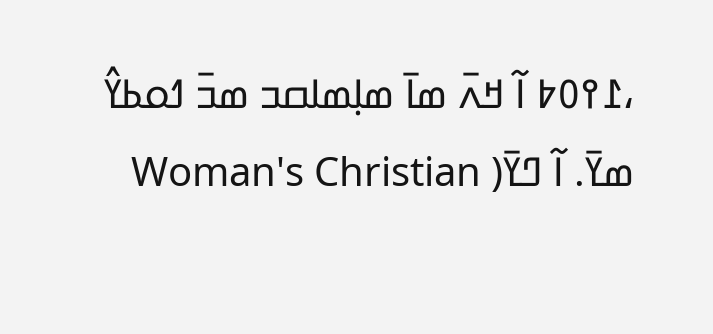،߁߉߀߈ ߊ߬ ߞߍ߫ ߘߊ߫ ߘߊ߲ߘߊߛߏ ߘߏ߫ ߗߋߕߌ߮ ߘߌ߫. ߊ߬ ߣߌ߫( Woman's Christian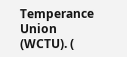Temperance Union (WCTU). (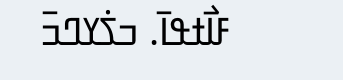ߓߊ߯ߙߟߊ߫. ߏߖ߭ߌߣߏ߫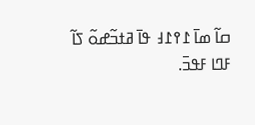ߛߊ߬ ߘߊ߫ ߁߉߁߃ ߟߊ߫ ߥߙߏ߬ߝߋ߬ ߖߊ߬ ߓߣߊ ߓߟߏ߫.